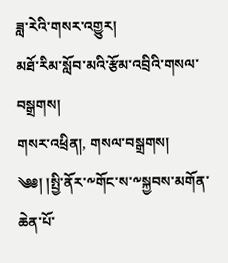ཟླ་རེའི་གསར་འགྱུར།
མཐོ་རིམ་སློབ་མའི་རྩོམ་འབྲིའི་གསལ་བསྒྲགས།
གསར་འཕྲིན།, གསལ་བསྒྲགས།
༄༅། །སྤྱི་ནོར་༸གོང་ས་༸སྐྱབས་མགོན་ཆེན་པོ་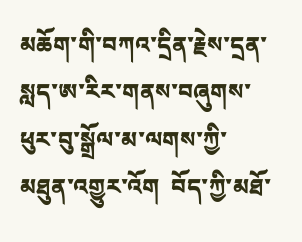མཆོག་གི་བཀའ་དྲིན་རྗེས་དྲན་སླད་ཨ་རིར་གནས་བཞུགས་ཕུར་བུ་སྒྲོལ་མ་ལགས་ཀྱི་མཐུན་འགྱུར་འོག  བོད་ཀྱི་མཐོ་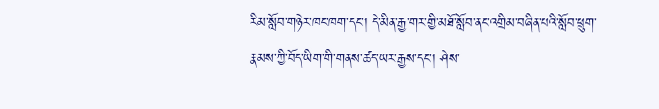རིམ་སློབ་གཉེར་ཁང་ཁག་དང་། དེ་མིན་རྒྱ་གར་གྱི་མཐོ་སློབ་ནང་འགྲིམ་བཞིན་པའི་སློབ་ཕྲུག་རྣམས་ཀྱི་བོད་ཡིག་གི་གནས་ཚད་ཡར་རྒྱས་དང་། ཤེས་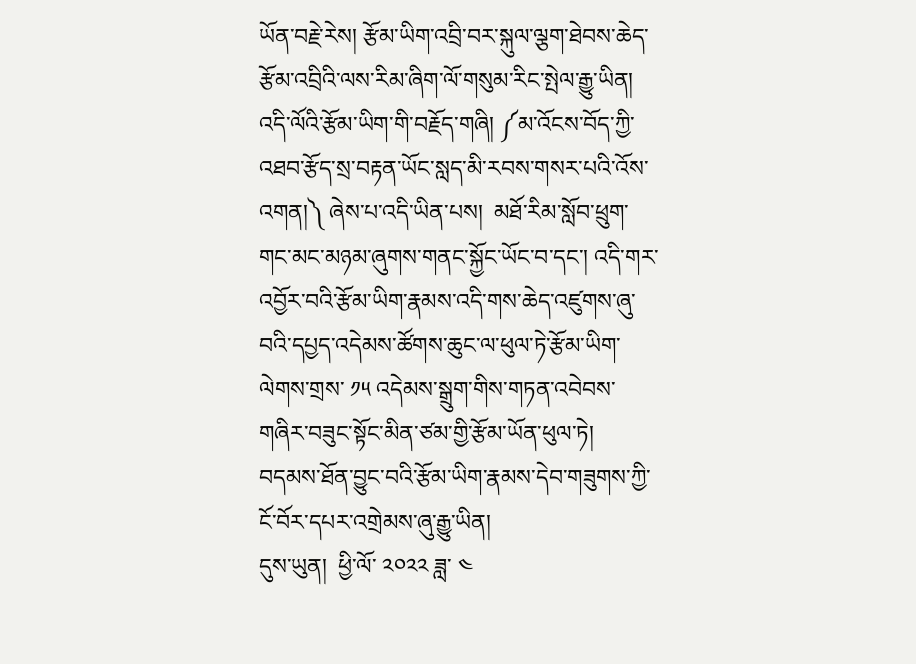ཡོན་བརྗེ་རེས། རྩོམ་ཡིག་འབྲི་བར་སྐུལ་ལྕག་ཐེབས་ཆེད་རྩོམ་འབྲིའི་ལས་རིམ་ཞིག་ལོ་གསུམ་རིང་སྤེལ་རྒྱུ་ཡིན། འདི་ལོའི་རྩོམ་ཡིག་གི་བརྗོད་གཞི། ༼མ་འོངས་བོད་ཀྱི་འཐབ་རྩོད་སྲ་བརྟན་ཡོང་སླད་མི་རབས་གསར་པའི་འོས་འགན།༽ ཞེས་པ་འདི་ཡིན་པས།  མཐོ་རིམ་སློབ་ཕྲུག་གང་མང་མཉམ་ཞུགས་གནང་སྐྱོང་ཡོང་བ་དང་། འདི་གར་འབྱོར་བའི་རྩོམ་ཡིག་རྣམས་འདི་གས་ཆེད་འཛུགས་ཞུ་བའི་དཔྱད་འདེམས་ཚོགས་ཆུང་ལ་ཕུལ་ཏེ་རྩོམ་ཡིག་ལེགས་གྲས་ ༡༥ འདེམས་སྒྲུག་གིས་གཏན་འབེབས་གཞིར་བཟུང་སྟོང་མིན་ཙམ་གྱི་རྩོམ་ཡོན་ཕུལ་ཏེ། བདམས་ཐོན་བྱུང་བའི་རྩོམ་ཡིག་རྣམས་དེབ་གཟུགས་ཀྱི་ངོ་བོར་དཔར་འགྲེམས་ཞུ་རྒྱུ་ཡིན།
དུས་ཡུན།  ཕྱི་ལོ་ ༢༠༢༢ ཟླ་ ༤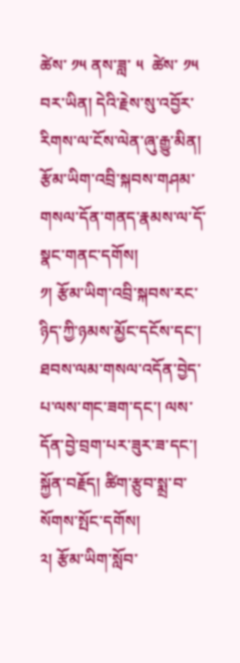ཚེས་ ༡༥ ནས་ཟླ་ ༥  ཚེས་ ༡༥ བར་ཡིན། དེའི་རྗེས་སུ་འབྱོར་རིགས་ལ་ངོས་ལེན་ཞུ་རྒྱུ་མིན།
རྩོམ་ཡིག་འབྲི་སྐབས་གཤམ་གསལ་དོན་གནད་རྣམས་ལ་དོ་སྣང་གནང་དགོས།
༡། རྩོམ་ཡིག་འབྲི་སྐབས་རང་ཉིད་ཀྱི་ཉམས་མྱོང་དངོས་དང་། ཐབས་ལམ་གསལ་འདོན་བྱེད་པ་ལས་གང་ཟག་དང་། ལས་དོན་བྱེ་བྲག་པར་ཟུར་ཟ་དང་། སྐྱོན་བརྗོད། ཚིག་རྩུབ་སྨྲ་བ་སོགས་སྤོང་དགོས།
༢། རྩོམ་ཡིག་སློབ་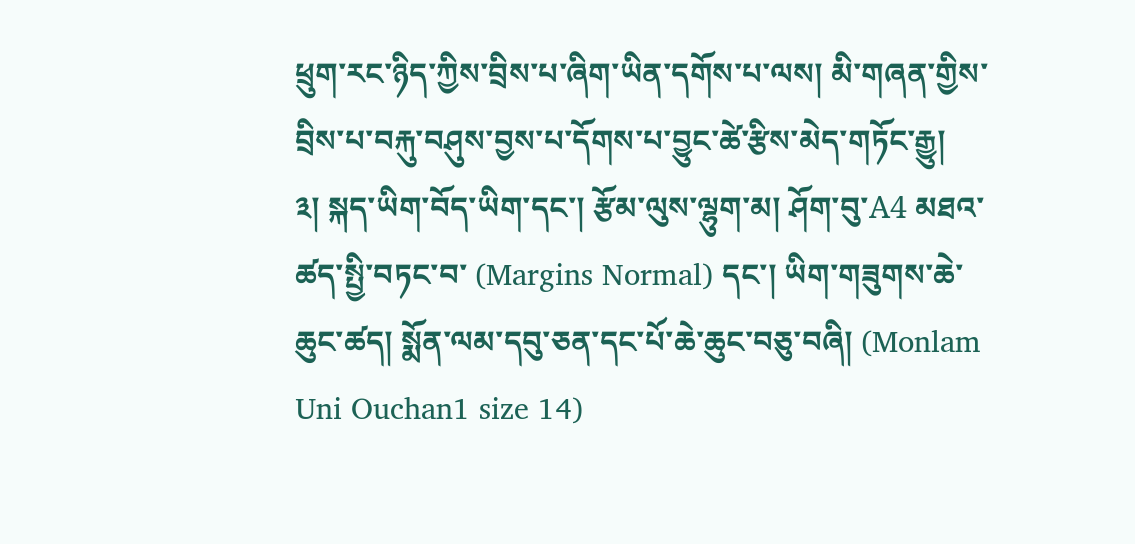ཕྲུག་རང་ཉིད་ཀྱིས་བྲིས་པ་ཞིག་ཡིན་དགོས་པ་ལས། མི་གཞན་གྱིས་བྲིས་པ་བརྐུ་བཤུས་བྱས་པ་དོགས་པ་བྱུང་ཚེ་རྩིས་མེད་གཏོང་རྒྱུ།
༣། སྐད་ཡིག་བོད་ཡིག་དང་། རྩོམ་ལུས་ལྷུག་མ། ཤོག་བུ་A4 མཐའ་ཚད་སྤྱི་བཏང་བ་ (Margins Normal) དང་། ཡིག་གཟུགས་ཆེ་ཆུང་ཚད། སྨོན་ལམ་དབུ་ཅན་དང་པོ་ཆེ་ཆུང་བཅུ་བཞི། (Monlam Uni Ouchan1 size 14)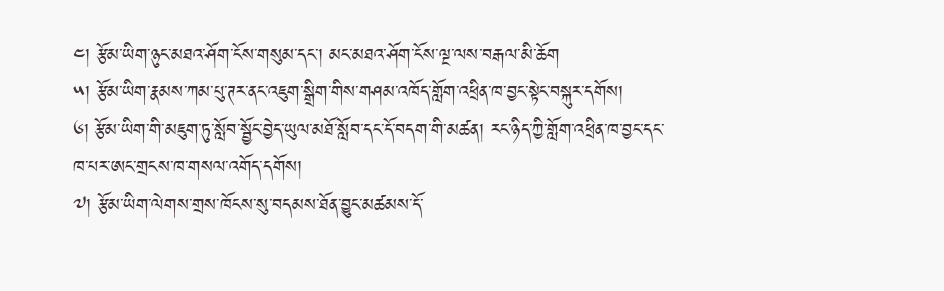༤། རྩོམ་ཡིག་ཉུང་མཐའ་ཤོག་ངོས་གསུམ་དང་། མང་མཐའ་ཤོག་ངོས་ལྔ་ལས་བརྒལ་མི་ཆོག
༥། རྩོམ་ཡིག་རྣམས་ཀམ་པུ་ཊར་ནང་འཇུག་སྒྲིག་གིས་གཤམ་འཁོད་གློག་འཕྲིན་ཁ་བྱང་སྟེང་བསྐུར་དགོས།
༦། རྩོམ་ཡིག་གི་མཇུག་ཏུ་སློབ་སྦྱོང་བྱེད་ཡུལ་མཐོ་སློབ་དང་དོ་བདག་གི་མཚན། རང་ཉིད་ཀྱི་གློག་འཕྲིན་ཁ་བྱང་དང་ཁ་པར་ཨང་གྲངས་ཁ་གསལ་འགོད་དགོས།
༧། རྩོམ་ཡིག་ལེགས་གྲས་ཁོངས་སུ་བདམས་ཐོན་བྱུང་མཚམས་དོ་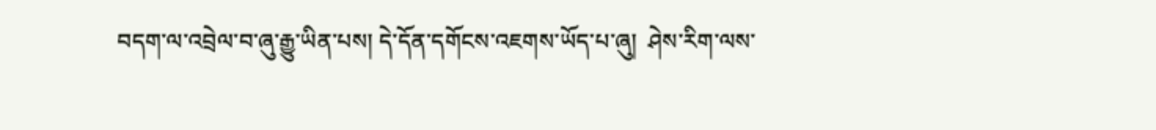བདག་ལ་འབྲེལ་བ་ཞུ་རྒྱུ་ཡིན་པས། དེ་དོན་དགོངས་འཇགས་ཡོད་པ་ཞུ།  ཤེས་རིག་ལས་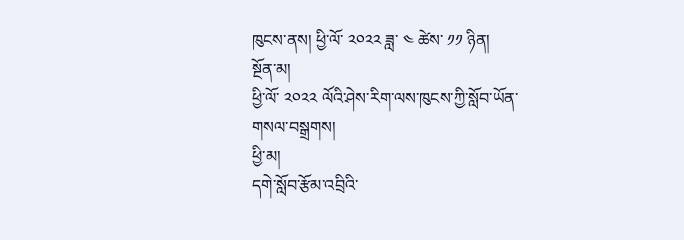ཁུངས་ནས། ཕྱི་ལོ་ ༢༠༢༢ ཟླ་ ༤ ཚེས་ ༡༡ ཉིན།
སྔོན་མ།
ཕྱི་ལོ་ ༢༠༢༢ ལོའི་ཤེས་རིག་ལས་ཁུངས་ཀྱི་སློབ་ཡོན་གསལ་བསྒྲགས།
ཕྱི་མ།
དགེ་སློབ་རྩོམ་འབྲིའི་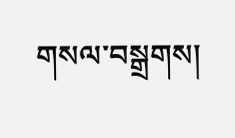གསལ་བསྒྲགས།